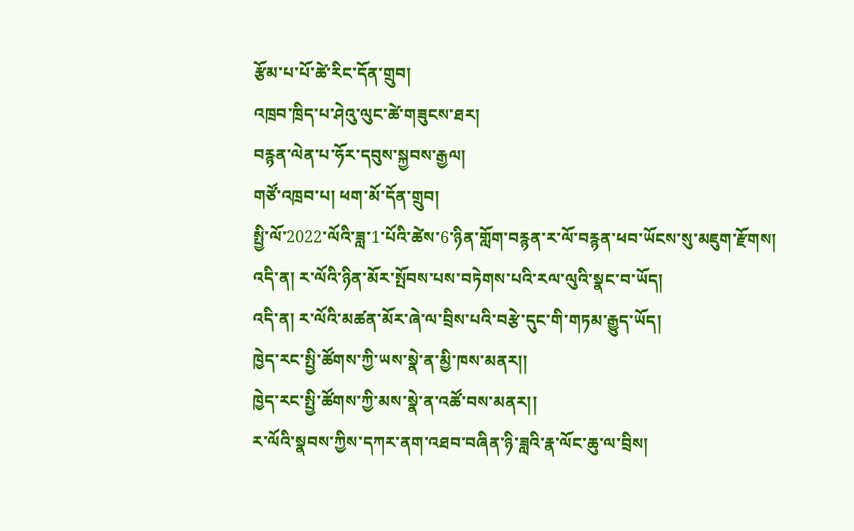རྩོམ་པ་པོ་ཚེ་རིང་དོན་གྲུབ།
འཁྲབ་ཁྲིད་པ་ཤེའུ་ལུང་ཚེ་གཟུངས་ཐར།
བརྙན་ལེན་པ་ཧོར་དབུས་སྐྱབས་རྒྱལ།
གཙོ་འཁྲབ་པ། ཕག་མོ་དོན་གྲུབ།
སྤྱི་ལོ་2022་ལོའི་ཟླ་1་པོའི་ཚེས་6་ཉིན་གློག་བརྙན་ར་ལོ་བརྙན་ཕབ་ཡོངས་སུ་མཇུག་རྫོགས།
འདི་ན། ར་ལོའི་ཉིན་མོར་སྤོབས་པས་བཏེགས་པའི་རལ་ལུའི་སྣང་བ་ཡོད།
འདི་ན། ར་ལོའི་མཚན་མོར་ཞེ་ལ་བྲིས་པའི་བརྩེ་དུང་གི་གཏམ་རྒྱུད་ཡོད།
ཁྱེད་རང་སྤྱི་ཚོགས་ཀྱི་ཡས་སྣེ་ན་མྱི་ཁས་མནར།།
ཁྱེད་རང་སྤྱི་ཚོགས་ཀྱི་མས་སྣེ་ན་འཚོ་བས་མནར།།
ར་ལོའི་སྣབས་ཀྱིས་དཀར་ནག་འཐབ་བཞིན་ཉི་ཟླའི་རྣ་ལོང་ཆུ་ལ་བྲིས།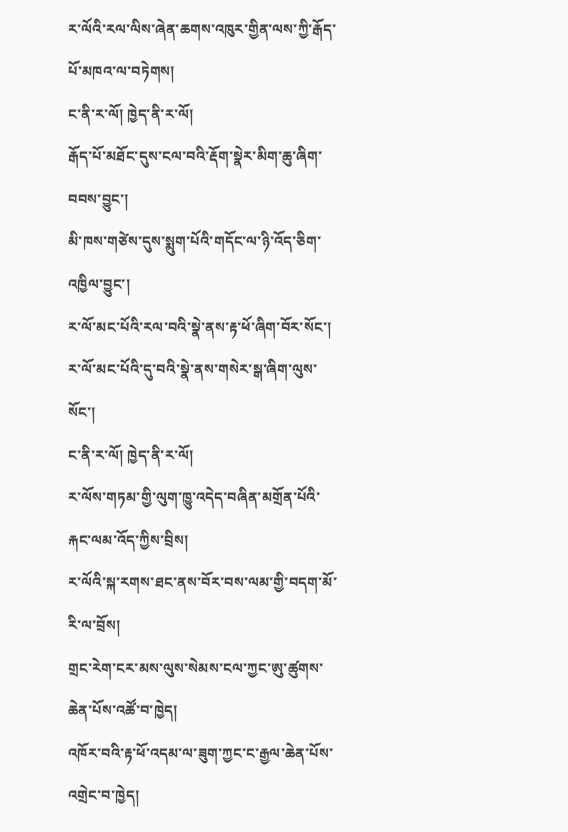ར་ལོའི་རལ་ལིས་ཞེན་ཆགས་འཁུར་གྱིན་ལས་ཀྱི་རྒོད་པོ་མཁའ་ལ་བཏེགས།
ང་ནི་ར་ལོ། ཁྱེད་ནི་ར་ལོ།
རྒོད་པོ་མཐོང་དུས་ངལ་བའི་རྡོག་སྣེར་མིག་ཆུ་ཞིག་བབས་བྱུང་།
མི་ཁས་གཙེས་དུས་སྨུག་པོའི་གདོང་ལ་ཉི་འོད་ཅིག་འཁྱིལ་བྱུང་།
ར་ལོ་མང་པོའི་རལ་བའི་སྣེ་ནས་རྟ་ཕོ་ཞིག་བོར་སོང་།
ར་ལོ་མང་པོའི་དུ་བའི་སྣེ་ནས་གསེར་སྒ་ཞིག་ལུས་སོང་།
ང་ནི་ར་ལོ། ཁྱེད་ནི་ར་ལོ།
ར་ལོས་གཏམ་གྱི་ལུག་ཁྱུ་འདེད་བཞིན་མགྲོན་པོའི་རྐང་ལམ་འོད་ཀྱིས་བྲིས།
ར་ལོའི་སྐ་རགས་ཐང་ནས་བོར་བས་ལམ་གྱི་བདག་མོ་རི་ལ་བྲོས།
གྲང་རེག་ངར་མས་ལུས་སེམས་ངལ་ཀྱང་ཨུ་ཚུགས་ཆེན་པོས་འཚོ་བ་ཁྱེད།
འཁོར་བའི་རྟ་ཕོ་འདམ་ལ་ཟུག་ཀྱང་ང་རྒྱལ་ཆེན་པོས་འགྲེང་བ་ཁྱེད།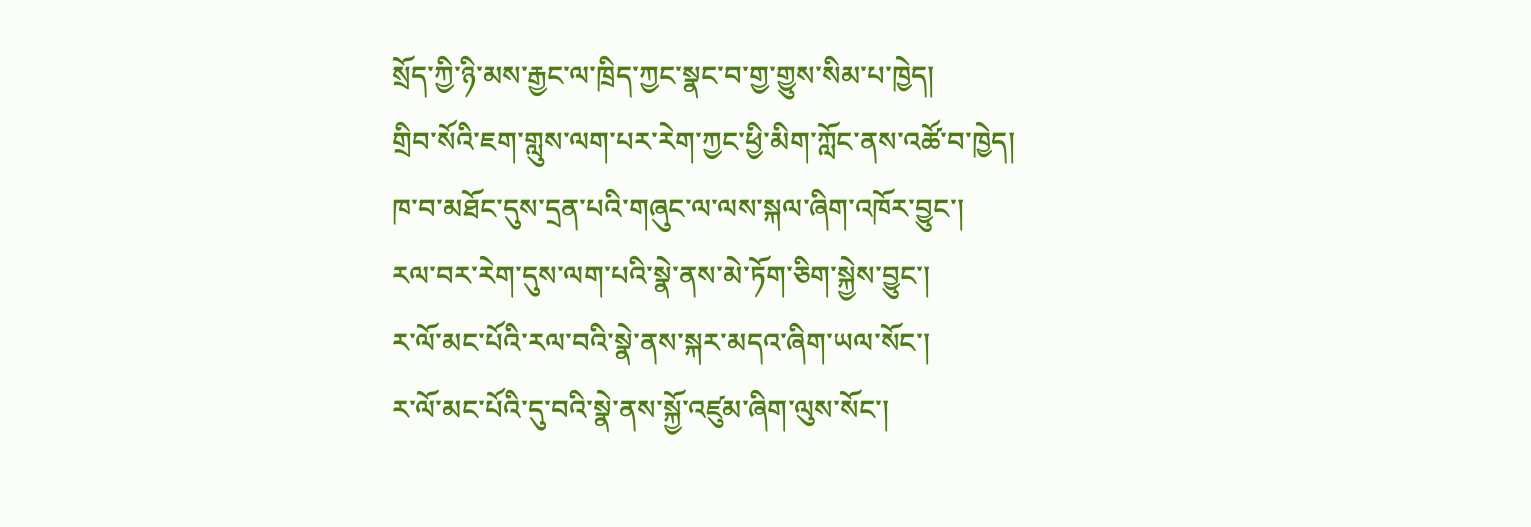སྲོད་ཀྱི་ཉི་མས་རྒྱང་ལ་ཁྲིད་ཀྱང་སྣང་བ་གྱ་གྱུས་སིམ་པ་ཁྱེད།
གྲིབ་སོའི་ཇག་གླུས་ལག་པར་རེག་ཀྱང་ཕྱི་མིག་ཀློང་ནས་འཚོ་བ་ཁྱེད།
ཁ་བ་མཐོང་དུས་དྲན་པའི་གཞུང་ལ་ལས་སྐལ་ཞིག་འཁོར་བྱུང་།
རལ་བར་རེག་དུས་ལག་པའི་སྣེ་ནས་མེ་ཏོག་ཅིག་སྐྱེས་བྱུང་།
ར་ལོ་མང་པོའི་རལ་བའི་སྣེ་ནས་སྐར་མདའ་ཞིག་ཡལ་སོང་།
ར་ལོ་མང་པོའི་དུ་བའི་སྣེ་ནས་སྐྱོ་འཛུམ་ཞིག་ལུས་སོང་།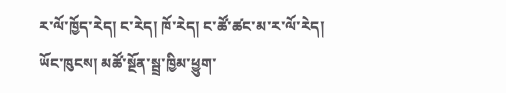ར་ལོ་ཁྱོད་རེད། ང་རེད། ཁོ་རེད། ང་ཚོ་ཚང་མ་ར་ལོ་རེད།
ཡོང་ཁུངས། མཚོ་སྔོན་སྦྲ་ཁྱིམ་ཕྱུག་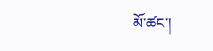མོ་ཚང་།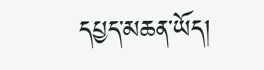དཔྱད་མཆན་ཡོད།